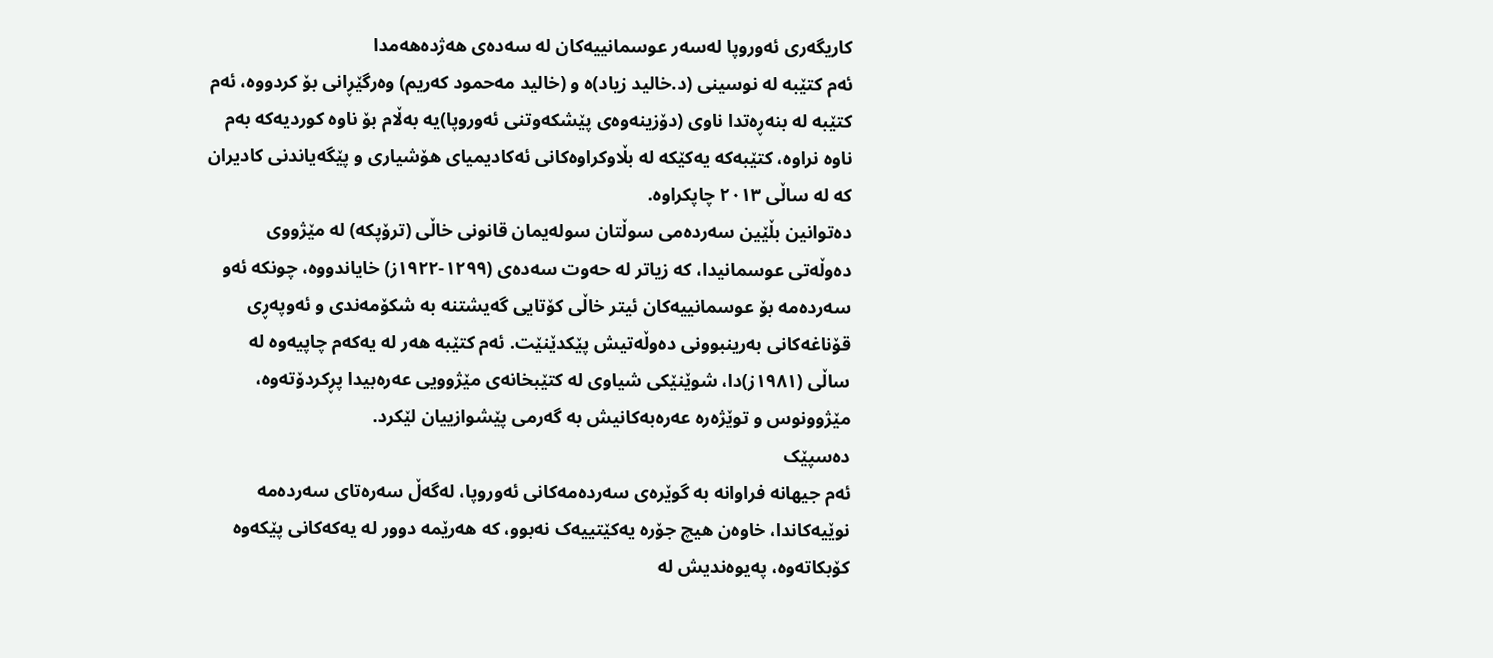کاریگەری ئەوروپا لەسەر عوسمانییەکان لە سەدەی هەژدەهەمدا
ئەم کتێبە لە نوسینی (د.خالید زیاد)ە و (خالید مەحمود کەریم) وەرگێڕانی بۆ کردووە، ئەم کتێبە لە بنەڕەتدا ناوی (دۆزینەوەی پێشکەوتنی ئەوروپا)یە بەڵام بۆ ناوە کوردیەکە بەم ناوە نراوە، کتێبەکە یەکێکە لە بڵاوکراوەکانی ئەکادیمیای هۆشیاری و پێگەیاندنی کادیران کە لە ساڵی ٢٠١٣ چاپکراوە.
دەتوانین بڵێین سەردەمی سوڵتان سولەیمان قانونی خاڵی (ترۆپکە) لە مێژووی دەوڵەتی عوسمانیدا، کە زیاتر لە حەوت سەدەی (١٢٩٩-١٩٢٢ز) خایاندووە، چونکە ئەو سەردەمە بۆ عوسمانییەکان ئیتر خاڵی کۆتایی گەیشتنە بە شکۆمەندی و ئەوپەڕی قۆناغەکانی بەرینبوونی دەوڵەتیش پێکدێنێت. ئەم کتێبە هەر لە یەکەم چاپیەوە لە ساڵی (١٩٨١ز)دا، شوێنێکی شیاوی لە کتێبخانەی مێژوویی عەرەبیدا پڕکردۆتەوە، مێژوونوس و توێژەرە عەرەبەکانیش بە گەرمی پێشوازییان لێکرد.
دەسپێک
ئەم جیهانە فراوانە بە گوێرەی سەردەمەکانی ئەوروپا، لەگەڵ سەرەتای سەردەمە نوێیەکاندا، خاوەن هیچ جۆرە یەکێتییەک نەبوو، کە هەرێمە دوور لە یەکەکانی پێکەوە کۆبکاتەوە، پەیوەندیش لە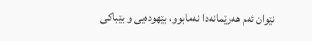نێوان ئەم هەرێمانەدا نەمابوو، بێهودەیی و بێباکی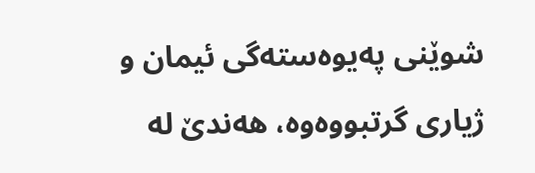شوێنی پەیوەستەگی ئیمان و ژیاری گرتبووەوە، هەندێ لە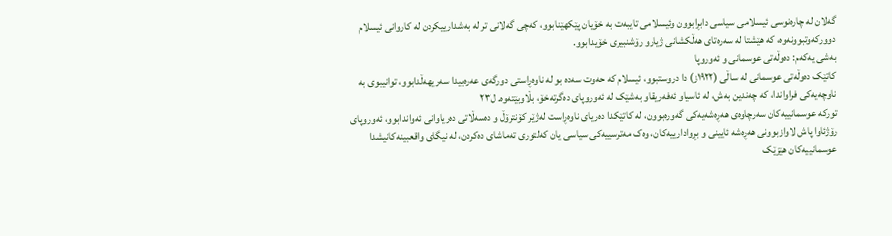گەلان لە چارەنوسی ئیسلامی سیاسی دابڕابوون وئیسلامی تایبەت بە خۆیان پێکهێنابوو، کەچی گەلانی تر لە بەشدارییکردن لە کاروانی ئیسلام دوورکەوتبوونەوە، کە هێشتا لە سەرەتای هەڵکشانی ژیارو رۆشنبیری خۆیدابوو.
بەشی یەکەم: دەوڵەتی عوسمانی و ئەوروپا
کاتێک دەوڵەتی عوسمانی لە ساڵی (١٩٢٢ز) دا دروستبوو، ئیسلام کە حەوت سەدە بو لە ناوەڕاستی دورگەی عەرەبیدا سەریهەڵدابوو، توانیبوی بە ناوچەیەکی فراواندا، کە چەندین بەش، لە ئاسیاو ئەفەریقاو بەشێک لە ئەوروپای دەگرتەخۆ، بڵاوبێتەوە. ل٢٣
تورکە عوسمانییەکان سەرچاوەی هەڕەشەیەکی گەورەبوون، لە کاتێکدا دەریای ناوەڕاست لەژێر کۆنترۆڵ و دەسەڵاتی دەریاوانی ئەواندابوو، ئەوروپای رۆژئاوا پاش لاوازبوونی هەڕەشە ئایینی و بڕوادارییەکان، وەک مەترسییەکی سیاسی یان کەلتوری تەماشای دەکردن، لە نیگای واقعبینەکانیشدا عوسمانییەکان هێزێک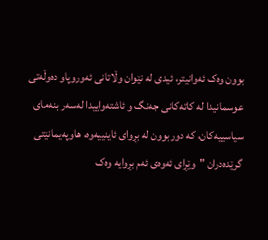بوون وەک ئەوانیتر، ئیدی لە نێوان وڵاتانی ئەوروپاو دەوڵەتی عوسمانیدا لە کاتەکانی جەنگ و ئاشتەواییدا لەسەر بنەمای سیاسییەکان، کە دوربوون لە بڕوای ئاینییەوە، هاوپەیمانێتی گرێدەدران "وێڕای ئەوەی ئەم بڕوایە وەک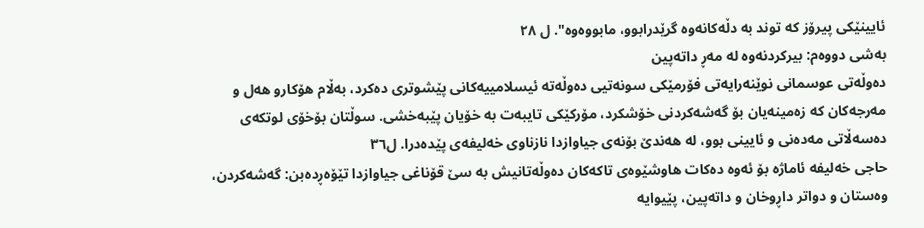ئایینێکی پیرۆز کە توند بە دڵەکانەوە گرێدرابوو، مابووەوە". ل ٢٨
بەشی دووەم: بیرکردنەوە لە مەڕ داتەپین
دەوڵەتی عوسمانی نوێنەرایەتی فۆرمێکی سونەتیی دەوڵەتە ئیسلامییەکانی پێشوتری دەکرد، بەڵام هۆکارو هەل و مەرجەکان کە زەمینەیان بۆ گەشەکردنی خۆشکرد، مۆرکێکی تایبەت بە خۆیان پێبەخشی. سوڵتان بۆخۆی لوتکەی دەسەڵاتی مەدەنی و ئایینی بوو، لە هەندێ بۆنەی جیاوازدا نازناوی خەلیفەی پێدەدرا. ل٣٦
حاجی خەلیفە ئاماژە بۆ ئەوە دەکات هاوشێوەی تاکەکان دەوڵەتانیش بە سێ قۆناغی جیاوازدا تێۆەڕدەبن: گەشەکردن، وەستان و دواتر داڕوخان و داتەپین، پێیوایە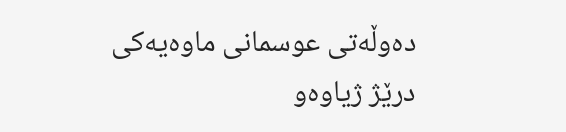دەوڵەتی عوسمانی ماوەیەکی درێژ ژیاوەو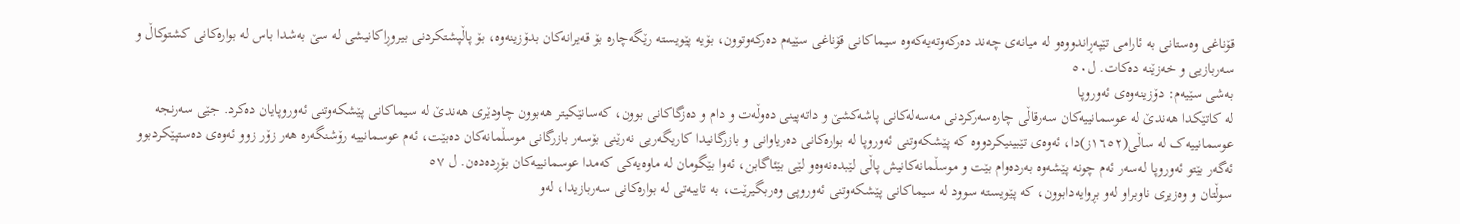قۆناغی وەستانی بە ئارامی تێپەڕاندووەو لە میانەی چەند دەرکەوتەیەکەوە سیماکانی قۆناغی سێیەم دەرکەوتوون، بۆیە پێویستە رێگەچارە بۆ قەیرانەکان بدۆزینەوە، بۆ پاڵپشتکردنی بیروڕاکانیشی لە سێ بەشدا باس لە بوارەکانی کشتوکاڵ و سەربازیی و خەزێنە دەکات. ل٥٠
بەشی سێیەم: دۆزینەوەی ئەوروپا
لە کاتێکدا هەندێ لە عوسمانییەکان سەرقاڵی چارەسەرکردنی مەسەلەکانی پاشەکشێ و داتەپینی دەوڵەت و دام و دەزگاکانی بوون، کەسانێکیتر هەبوون چاودێری هەندێ لە سیماکانی پێشکەوتنی ئەوروپایان دەکرد. جێی سەرنجە عوسمانییەک لە ساڵی(١٦٥٢ز)دا، ئەوەی تێبینیکردووە کە پێشکەوتنی ئەوروپا لە بوارەکانی دەریاوانی و بازرگانیدا کاریگەریی نەرێنی بۆسەر بازرگانی موسڵمانەکان دەبێت، ئەم عوسمانییە رۆشنگەرە هەر زۆر زوو ئەوەی دەستپێکردبوو ئەگەر بێتو ئەوروپا لەسەر ئەم چونە پێشەوە بەردەوام بێت و موسڵمانەکانیش پاڵی لێبدەنەوەو لێی بێئاگابن، ئەوا بێگومان لە ماوەیەکی کەمدا عوسمانییەکان بۆڕدەدەن. ل ٥٧
سوڵتان و وەزیری ناوبراو لەو بڕوایەدابوون، کە پێویستە سوود لە سیماکانی پێشکەوتنی ئەوروپی وەربگیرێت، بە تایبەتی لە بوارەکانی سەربازیدا، لەو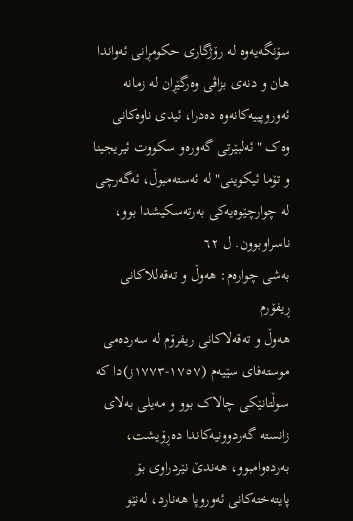سۆنگەیەوە لە رۆژگاری حکومڕانی ئەواندا هان و دنەی بزاڤی وەرگێڕان لە زمانە ئەوروپییەکانەوە دەدرا، ئیدی ناوەکانی وەک "ئەلبێرتی گەورەو سکووت ئیریجینا و تۆما ئیکوینی" لە ئەستەمبوڵ، ئەگەرچی لە چوارچێوەیەکی بەرتەسکیشدا بوو، ناسراوبوون. ل ٦٢
بەشی چوارەم: هەوڵ و تەقەللاکانی ڕیفۆرم
هەوڵ و تەقەلاکانی ریفرۆم لە سەردەمی موستەفای سێیەم (١٧٥٧-١٧٧٣ز)دا کە سوڵتانێکی چالاک بوو و مەیلی بەلای زانستە گەردوونیەکاندا دەڕۆیشت، بەردەوامبوو، هەندێ نێردراوی بۆ پایتەختەکانی ئەوروپا هەنارد، لەنێو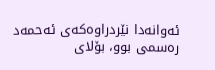ئەوانەدا نێردراوەکەی ئەحمەد رەسمی بوو، بۆلای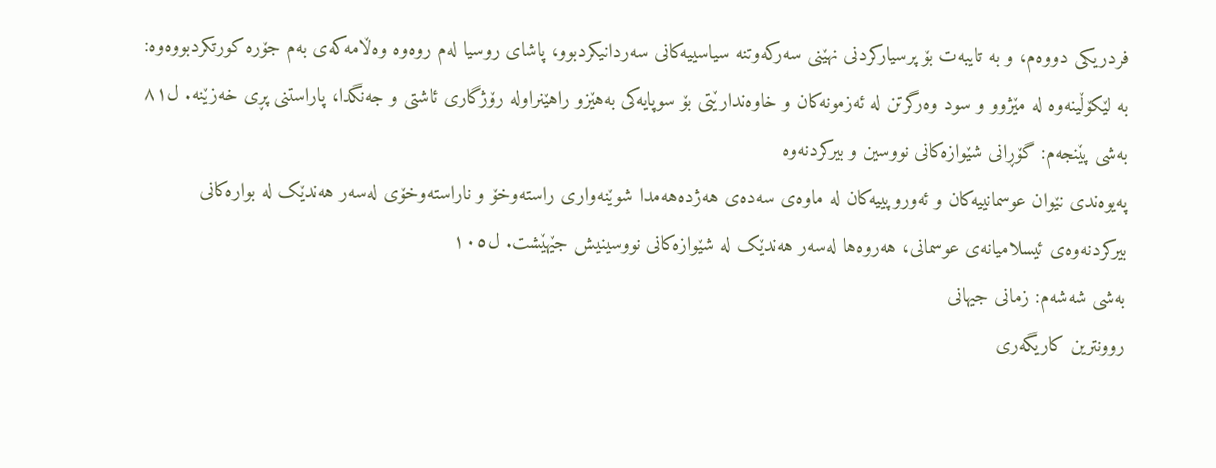فردریکی دووەم، و بە تایبەت بۆ پرسیارکردنی نهێنی سەرکەوتنە سیاسییەکانی سەردانیکردبوو، پاشای روسیا لەم روەوە وەڵامەکەی بەم جۆرە کورتکردبووەوە: بە لێکۆڵینەوە لە مێژوو و سود وەرگرتن لە ئەزمونەکان و خاوەندارێتی بۆ سوپایەکی بەهێزو راهێنراولە رۆژگاری ئاشتی و جەنگدا، پاراستنی پڕی خەزێنە. ل٨١
بەشی پێنجەم: گۆڕانی شێوازەکانی نووسین و بیرکردنەوە
پەیوەندی نێوان عوسمانییەکان و ئەوروپییەکان لە ماوەی سەدەی هەژدەهەمدا شوێنەواری راستەوخۆ و ناراستەوخۆی لەسەر هەندێک لە بوارەکانی بیرکردنەوەی ئیسلامیانەی عوسمانی، هەروەها لەسەر هەندێک لە شێوازەکانی نووسینیش جێهێشت. ل١٠٥
بەشی شەشەم: زمانی جیهانی
روونترین کاریگەری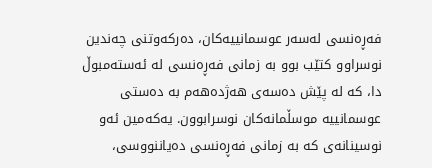فەڕەنسی لەسەر عوسمانییەکان، دەرکەوتنی چەندین نوسراوو کتێب بوو بە زمانی فەڕەنسی لە ئەستەمبوڵ دا، کە لە پێش دەسەی هەژدەهەم بە دەستی عوسمانییە موسڵمانەکان نوسرابوون. یەکەمین ئەو نوسینانەی کە بە زمانی فەڕەنسی دەیاننووسی،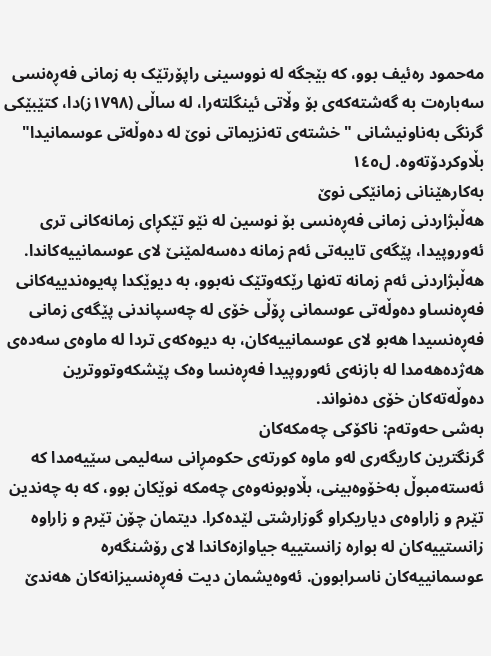مەحمود رەئیف بوو، کە بێجگە لە نووسینی راپۆرتێک بە زمانی فەڕەنسی سەبارەت بە گەشتەکەی بۆ وڵاتی ئینگلتەرا، لە ساڵی (١٧٩٨ز)دا، کتێبێکی گرنگی بەناونیشانی "خشتەی تەنزیماتی نوێ لە دەوڵەتی عوسمانیدا" بڵاوکردۆتەوە. ل١٤٥
بەکارهێنانی زمانێکی نوێ
هەڵبژاردنی زمانی فەڕەنسی بۆ نوسین لە نێو تێکڕای زمانەکانی تری ئەوروپیدا، پێگەی تایبەتی ئەم زمانە دەسەلمێنێ لای عوسمانییەکاندا. هەڵبژاردنی ئەم زمانە تەنها رێکەوتێک نەبوو، بە دیوێکدا پەیوەندییەکانی فەڕەنساو دەوڵەتی عوسمانی ڕۆڵی خۆی لە چەسپاندنی پێگەی زمانی فەڕەنسیدا هەبو لای عوسمانییەکان، بە دیوەکەی تردا لە ماوەی سەدەی هەژدەهەمدا لە بازنەی ئەوروپیدا فەڕەنسا وەک پێشکەوتووترین دەوڵەتەکان خۆی دەنواند.
بەشی حەوتەم: ناکۆکی چەمکەکان
گرنگترین کاریگەری لەو ماوە کورتەی حکومڕانی سەلیمی سێیەمدا کە ئەستەمبوڵ بەخۆوەبینی، بڵاوبونەوەی چەمکە نوێکان بوو، کە بە چەندین تێرم و زاراوەی دیاریکراو گوزارشتی لێدەکرا. دیتمان چۆن تێرم و زاراوە زانستییەکان لە بوارە زانستییە جیاوازەکاندا لای رۆشنگەرە عوسمانییەکان ناسرابوون. ئەوەیشمان دیت فەڕەنسیزانەکان هەندێ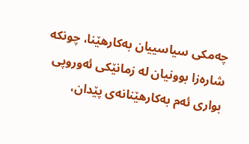چەمکی سیاسییان بەکارهێنا، چونکە شارەزا بوونیان لە زمانێکی ئەوروپی بواری ئەم بەکارهێنانەی پێدان،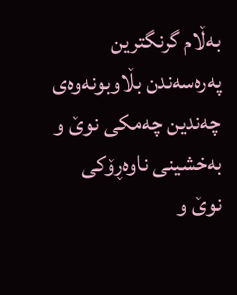بەڵام گرنگترین پەرەسەندن بڵاوبونەوەی چەندین چەمکی نوێ و بەخشینی ناوەڕۆکی نوێ و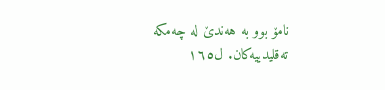نامۆ بوو بە هەندێ لە چەمکە تەقلیدییەکان. ل١٦٥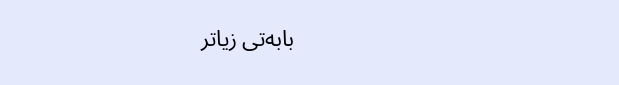بابەتی زیاتر